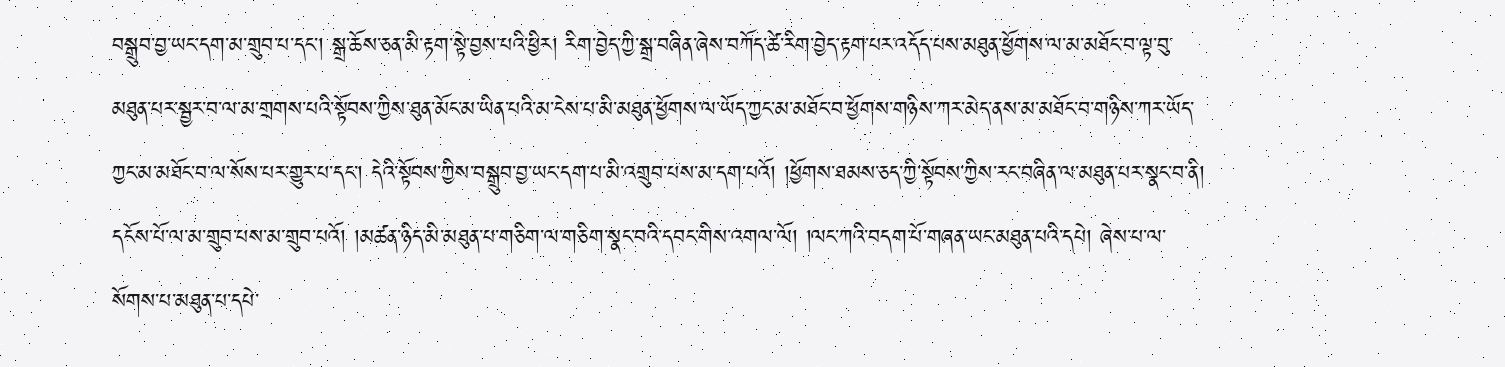བསྒྲུབ་བྱ་ཡང་དག་མ་གྲུབ་པ་དང་། སྒྲ་ཆོས་ཅན་མི་རྟག་སྟེ་བྱས་པའི་ཕྱིར། རིག་བྱེད་ཀྱི་སྒྲ་བཞིན་ཞེས་བཀོད་ཚེ་རིག་བྱེད་རྟག་པར་འདོད་པས་མཐུན་ཕྱོགས་ལ་མ་མཐོང་བ་ལྟ་བུ་མཐུན་པར་སྦྱར་བ་ལ་མ་གྲགས་པའི་སྟོབས་ཀྱིས་ཐུན་མོང་མ་ཡིན་པའི་མ་ངེས་པ་མི་མཐུན་ཕྱོགས་ལ་ཡོད་ཀྱང་མ་མཐོང་བ་ཕྱོགས་གཉིས་ཀར་མེད་ནས་མ་མཐོང་བ་གཉིས་ཀར་ཡོད་ཀྱང་མ་མཐོང་བ་ལ་སོས་པར་གྱུར་པ་དང་། དེའི་སྟོབས་ཀྱིས་བསྒྲུབ་བྱ་ཡང་དག་པ་མི་འགྲུབ་པས་མ་དག་པའོ། །ཕྱོགས་ཐམས་ཅད་ཀྱི་སྟོབས་ཀྱིས་རང་བཞིན་ལ་མཐུན་པར་སྣང་བ་ནི། དངོས་པོ་ལ་མ་གྲུབ་པས་མ་གྲུབ་པའོ། །མཚན་ཉིད་མི་མཐུན་པ་གཅིག་ལ་གཅིག་སྣང་བའི་དབང་གིས་འགལ་ལོ། །ལང་ཀའི་བདག་པོ་གཞན་ཡང་མཐུན་པའི་དཔེ། ཞེས་པ་ལ་སོགས་པ་མཐུན་པ་དཔེ་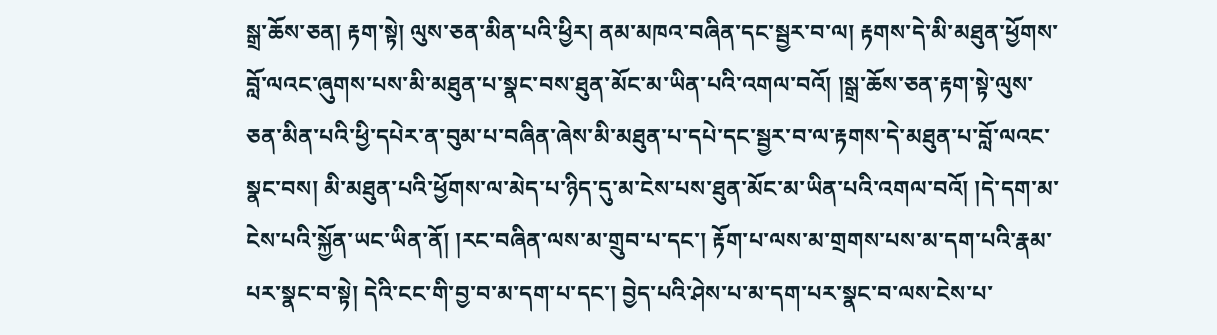སྒྲ་ཆོས་ཅན། རྟག་སྟེ། ལུས་ཅན་མིན་པའི་ཕྱིར། ནམ་མཁའ་བཞིན་དང་སྦྱར་བ་ལ། རྟགས་དེ་མི་མཐུན་ཕྱོགས་བློ་ལའང་ཞུགས་པས་མི་མཐུན་པ་སྣང་བས་ཐུན་མོང་མ་ཡིན་པའི་འགལ་བའོ། །སྒྲ་ཆོས་ཅན་རྟག་སྟེ་ལུས་ཅན་མིན་པའི་ཕྱི་དཔེར་ན་བུམ་པ་བཞིན་ཞེས་མི་མཐུན་པ་དཔེ་དང་སྦྱར་བ་ལ་རྟགས་དེ་མཐུན་པ་བློ་ལའང་སྣང་བས། མི་མཐུན་པའི་ཕྱོགས་ལ་མེད་པ་ཉིད་དུ་མ་ངེས་པས་ཐུན་མོང་མ་ཡིན་པའི་འགལ་བའོ། །དེ་དག་མ་ངེས་པའི་སྐྱོན་ཡང་ཡིན་ནོ། །རང་བཞིན་ལས་མ་གྲུབ་པ་དང་། རྟོག་པ་ལས་མ་གྲགས་པས་མ་དག་པའི་རྣམ་པར་སྣང་བ་སྟེ། དེའི་ངང་གི་བྱ་བ་མ་དག་པ་དང་། བྱེད་པའི་ཤེས་པ་མ་དག་པར་སྣང་བ་ལས་ངེས་པ་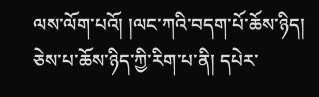ལས་ལོག་པའོ། །ལང་ཀའི་བདག་པོ་ཆོས་ཉིད། ཅེས་པ་ཆོས་ཉིད་ཀྱི་རིག་པ་ནི། དཔེར་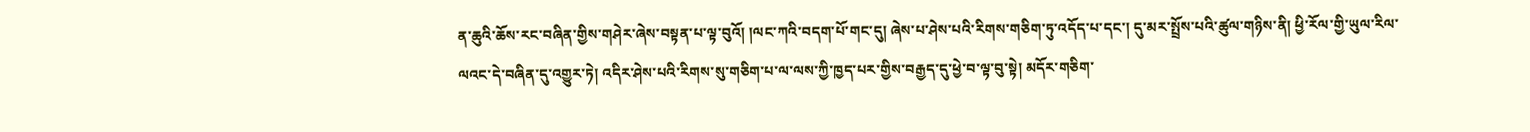ན་ཆུའི་ཆོས་རང་བཞིན་གྱིས་གཤེར་ཞེས་བསྟན་པ་ལྟ་བུའོ། །ལང་ཀའི་བདག་པོ་གང་དུ། ཞེས་པ་ཤེས་པའི་རིགས་གཅིག་ཏུ་འདོད་པ་དང་། དུ་མར་སྤྲོས་པའི་ཚུལ་གཉིས་ནི། ཕྱི་རོལ་གྱི་ཡུལ་རིལ་ལའང་དེ་བཞིན་དུ་འགྱུར་ཏེ། འདིར་ཤེས་པའི་རིགས་སུ་གཅིག་པ་ལ་ལས་ཀྱི་ཁྱད་པར་གྱིས་བརྒྱད་དུ་ཕྱེ་བ་ལྟ་བུ་སྟེ། མདོར་གཅིག་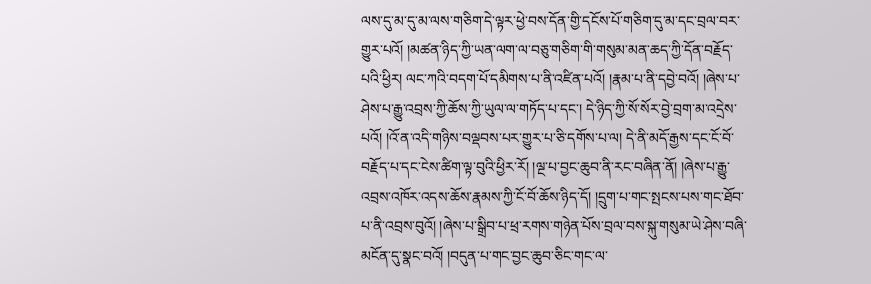ལས་དུ་མ་དུ་མ་ལས་གཅིག་དེ་ལྟར་ཕྱེ་བས་དོན་གྱི་དངོས་པོ་གཅིག་དུ་མ་དང་བྲལ་བར་གྱུར་པའོ། །མཚན་ཉིད་ཀྱི་ཡན་ལག་ལ་བཅུ་གཅིག་གི་གསུམ་མན་ཆད་ཀྱི་དོན་བརྗོད་པའི་ཕྱིར། ལང་ཀའི་བདག་པོ་དམིགས་པ་ནི་འཛིན་པའོ། །རྣམ་པ་ནི་དབྱེ་བའོ། །ཞེས་པ་ཤེས་པ་རྒྱུ་འབྲས་ཀྱི་ཆོས་ཀྱི་ཡུལ་ལ་གཏོད་པ་དང་། དེ་ཉིད་ཀྱི་སོ་སོར་བྱེ་བྲག་མ་འདྲེས་པའོ། །འོ་ན་འདི་གཉིས་བལྡབས་པར་གྱུར་པ་ཅི་དགོས་པ་ལ། དེ་ནི་མདོ་རྒྱས་དང་ངོ་བོ་བརྗོད་པ་དང་ངེས་ཚིག་ལྟ་བུའི་ཕྱིར་རོ། །ལྔ་པ་བྱང་ཆུབ་ནི་རང་བཞིན་ནོ། །ཞེས་པ་རྒྱུ་འབྲས་འཁོར་འདས་ཆོས་རྣམས་ཀྱི་ངོ་བོ་ཆོས་ཉིད་དོ། །དྲུག་པ་གང་སྤངས་པས་གང་ཐོབ་པ་ནི་འབྲས་བུའོ། །ཞེས་པ་སྒྲིབ་པ་ཕྲ་རགས་གཉེན་པོས་བྲལ་བས་སྐུ་གསུམ་ཡེ་ཤེས་བཞི་མངོན་དུ་སྣང་བའོ། །བདུན་པ་གང་བྱང་ཆུབ་ཅིང་གང་ལ་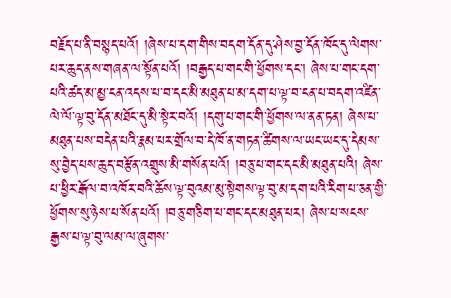བརྗོད་པ་ནི་བསྙད་པའོ། །ཞེས་པ་དག་གིས་བདག་དོན་དུ་ཤེས་བྱ་དོན་ཁོང་དུ་ལེགས་པར་ཆུད་ནས་གཞན་ལ་སྟོན་པའོ། །བརྒྱད་པ་གང་གི་ཕྱོགས་དང་། ཞེས་པ་གང་དག་པའི་ཚད་མ་མྱ་ངན་འདས་པ་བ་དང་མི་མཐུན་པ་མ་དག་པ་ལྟ་བ་ངན་པ་བདག་འཛིན་ལེ་ལོ་ལྟ་བུ་དོན་མཐོང་དུ་མི་སྟེར་བའོ། །དགུ་པ་གང་གི་ཕྱོགས་ལ་ནན་ཏན། ཞེས་པ་མཐུན་པས་བདེན་པའི་རྣམ་པར་གྲོལ་བ་དེ་ཁོ་ན་གཏན་ཚིགས་ལ་ཡང་ཡང་དུ་དེམས་སུ་བྱེད་པས་ཆུད་བརྩོན་འགྲུས་མི་གསོན་པའོ། །བཅུ་པ་གང་དང་མི་མཐུན་པའི། ཞེས་པ་ཕྱིར་རྒོལ་བ་འཁོར་བའི་ཆོས་ལྟ་བུའམ་མུ་སྟེགས་ལྟ་བུ་མ་དག་པའི་རིག་པ་ཅན་གྱི་ཕྱོགས་སུ་ཉེས་པ་སོན་པའོ། །བཅུ་གཅིག་པ་གང་དང་མཐུན་པར། ཞེས་པ་སངས་རྒྱས་པ་ལྟ་བུ་ལམ་ལ་ཞུགས་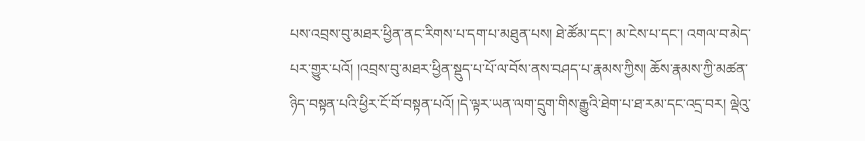པས་འབྲས་བུ་མཐར་ཕྱིན་ནང་རིགས་པ་དག་པ་མཐུན་པས། ཐེ་ཚོམ་དང་། མ་ངེས་པ་དང་། འགལ་བ་མེད་པར་གྱུར་པའོ། །འབྲས་བུ་མཐར་ཕྱིན་སྡུད་པ་པོ་ལ་བོས་ནས་བཤད་པ་རྣམས་ཀྱིས། ཆོས་རྣམས་ཀྱི་མཚན་ཉིད་བསྟན་པའི་ཕྱིར་ངོ་བོ་བསྟན་པའོ། །དེ་ལྟར་ཡན་ལག་དྲུག་གིས་རྒྱུའི་ཐེག་པ་ཐ་རམ་དང་འདྲ་བར། ལྡེའུ་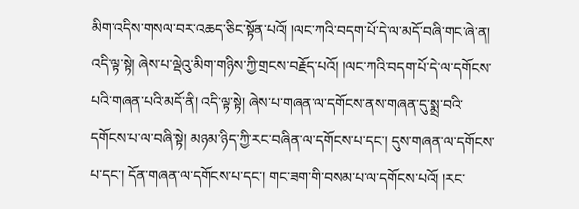མིག་འདིས་གསལ་བར་འཆད་ཅིང་སྟོན་པའོ། །ལང་ཀའི་བདག་པོ་དེ་ལ་མདོ་བཞི་གང་ཞེ་ན། འདི་ལྟ་སྟེ། ཞེས་པ་ལྡེའུ་མིག་གཉིས་ཀྱི་གྲངས་བརྗོད་པའོ། །ལང་ཀའི་བདག་པོ་དེ་ལ་དགོངས་པའི་གཞན་པའི་མདོ་ནི། འདི་ལྟ་སྟེ། ཞེས་པ་གཞན་ལ་དགོངས་ནས་གཞན་དུ་སྨྲ་བའི་དགོངས་པ་ལ་བཞི་སྟེ། མཉམ་ཉིད་ཀྱི་རང་བཞིན་ལ་དགོངས་པ་དང་། དུས་གཞན་ལ་དགོངས་པ་དང་། དོན་གཞན་ལ་དགོངས་པ་དང་། གང་ཟག་གི་བསམ་པ་ལ་དགོངས་པའོ། །རང་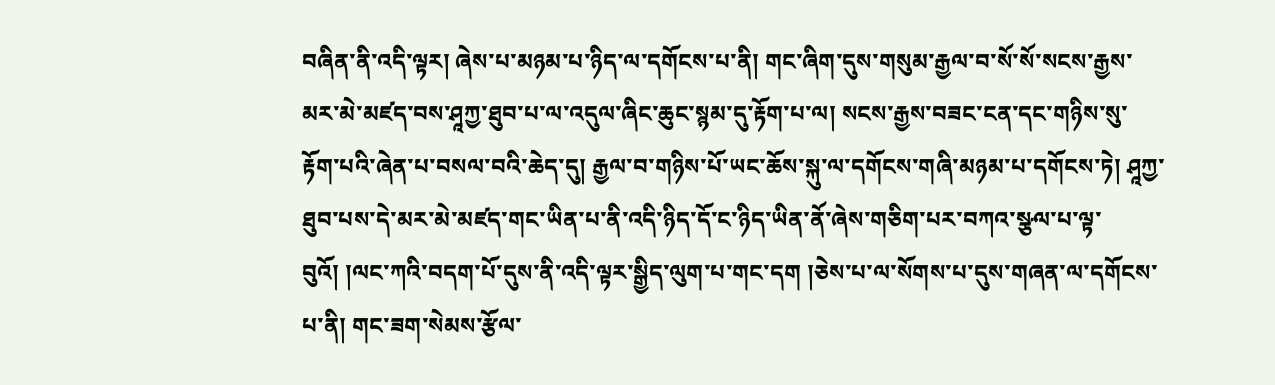བཞིན་ནི་འདི་ལྟར། ཞེས་པ་མཉམ་པ་ཉིད་ལ་དགོངས་པ་ནི། གང་ཞིག་དུས་གསུམ་རྒྱལ་བ་སོ་སོ་སངས་རྒྱས་མར་མེ་མཛད་བས་ཤཱཀྱ་ཐུབ་པ་ལ་འདུལ་ཞིང་ཆུང་སྙམ་དུ་རྟོག་པ་ལ། སངས་རྒྱས་བཟང་ངན་དང་གཉིས་སུ་རྟོག་པའི་ཞེན་པ་བསལ་བའི་ཆེད་དུ། རྒྱལ་བ་གཉིས་པོ་ཡང་ཆོས་སྐུ་ལ་དགོངས་གཞི་མཉམ་པ་དགོངས་ཏེ། ཤཱཀྱ་ཐུབ་པས་དེ་མར་མེ་མཛད་གང་ཡིན་པ་ནི་འདི་ཉིད་དོ་ང་ཉིད་ཡིན་ནོ་ཞེས་གཅིག་པར་བཀའ་སྩལ་པ་ལྟ་བུའོ། །ལང་ཀའི་བདག་པོ་དུས་ནི་འདི་ལྟར་སྒྱིད་ལུག་པ་གང་དག །ཅེས་པ་ལ་སོགས་པ་དུས་གཞན་ལ་དགོངས་པ་ནི། གང་ཟག་སེམས་རྩོལ་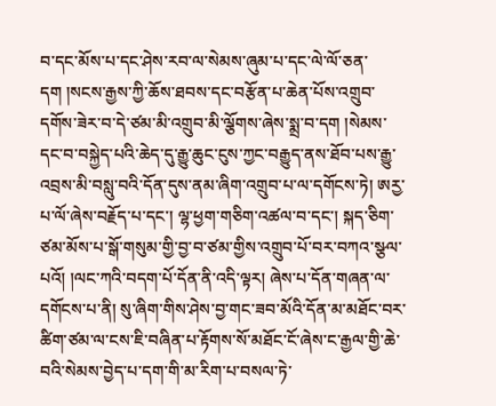བ་དང་མོས་པ་དང་ཤེས་རབ་ལ་སེམས་ཞུམ་པ་དང་ལེ་ལོ་ཅན་དག །སངས་རྒྱས་ཀྱི་ཆོས་ཐབས་དང་བརྩོན་པ་ཆེན་པོས་འགྲུབ་དགོས་ཟེར་བ་དེ་ཙམ་མི་འགྲུབ་མི་ལྕོགས་ཞེས་སྨྲ་བ་དག །སེམས་དང་བ་བསྐྱེད་པའི་ཆེད་དུ་རྒྱུ་ཆུང་ངུས་ཀྱང་བརྒྱུད་ནས་ཐོབ་པས་རྒྱུ་འབྲས་མི་བསླུ་བའི་དོན་དུས་ནམ་ཞིག་འགྲུབ་པ་ལ་དགོངས་ཏེ། ཨརྱ་པ་ལོ་ཞེས་བརྗོད་པ་དང་། ལྷ་ཕྱག་གཅིག་འཚལ་བ་དང་། སྐད་ཅིག་ཙམ་མོས་པ་སྒོ་གསུམ་གྱི་བྱ་བ་ཙམ་གྱིས་འགྲུབ་པོ་བར་བཀའ་སྩལ་པའོ། །ལང་ཀའི་བདག་པོ་དོན་ནི་འདི་ལྟར། ཞེས་པ་དོན་གཞན་ལ་དགོངས་པ་ནི། སུ་ཞིག་གིས་ཤེས་བྱ་གང་ཟབ་མོའི་དོན་མ་མཐོང་བར་ཚིག་ཙམ་ལ་ངས་ཇི་བཞིན་པ་རྟོགས་སོ་མཐོང་ངོ་ཞེས་ང་རྒྱལ་གྱི་ཆེ་བའི་སེམས་བྱེད་པ་དག་གི་མ་རིག་པ་བསལ་ཏེ་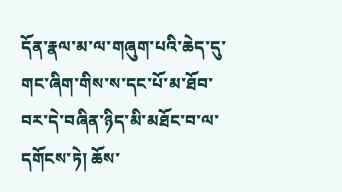དོན་རྣལ་མ་ལ་གཞུག་པའི་ཆེད་དུ་གང་ཞིག་གིས་ས་དང་པོ་མ་ཐོབ་བར་དེ་བཞིན་ཉིད་མི་མཐོང་བ་ལ་དགོངས་ཏེ། ཆོས་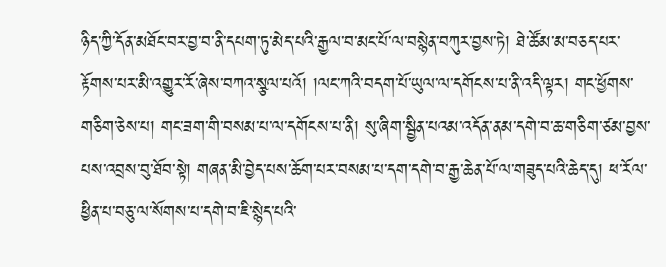ཉིད་ཀྱི་དོན་མཐོང་བར་བྱ་བ་ནི་དཔག་ཏུ་མེད་པའི་རྒྱལ་བ་མང་པོ་ལ་བསྙེན་བཀུར་བྱས་ཏེ། ཐེ་ཚོམ་མ་བཅད་པར་རྟོགས་པར་མི་འགྱུར་རོ་ཞེས་བཀའ་སྩལ་པའོ། །ལང་ཀའི་བདག་པོ་ཡུལ་ལ་དགོངས་པ་ནི་འདི་ལྟར། གང་ཕྱོགས་གཅིག་ཅེས་པ། གང་ཟག་གི་བསམ་པ་ལ་དགོངས་པ་ནི། སུ་ཞིག་སྦྱིན་པའམ་འདོན་ནམ་དགེ་བ་ཆ་གཅིག་ཙམ་བྱས་པས་འབྲས་བུ་ཐོབ་སྟེ། གཞན་མི་བྱེད་པས་ཆོག་པར་བསམ་པ་དག་དགེ་བ་རྒྱ་ཆེན་པོ་ལ་གཟུད་པའི་ཆེད་དུ། ཕ་རོལ་ཕྱིན་པ་བཅུ་ལ་སོགས་པ་དགེ་བ་ཇི་སྙེད་པའི་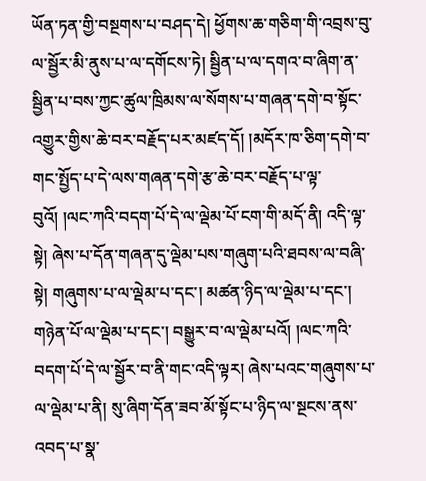ཡོན་ཏན་གྱི་བསྔགས་པ་བཤད་དེ། ཕྱོགས་ཆ་གཅིག་གི་འབྲས་བུ་ལ་སྦྱོར་མི་ནུས་པ་ལ་དགོངས་ཏེ། སྦྱིན་པ་ལ་དགའ་བ་ཞིག་ན་སྦྱིན་པ་བས་ཀྱང་ཚུལ་ཁྲིམས་ལ་སོགས་པ་གཞན་དགེ་བ་སྟོང་འགྱུར་གྱིས་ཆེ་བར་བརྗོད་པར་མཛད་དོ། །མདོར་ཁ་ཅིག་དགེ་བ་གང་སྤྱོད་པ་དེ་ལས་གཞན་དགེ་རྩ་ཆེ་བར་བརྗོད་པ་ལྟ་བུའོ། །ལང་ཀའི་བདག་པོ་དེ་ལ་ལྡེམ་པོ་ངག་གི་མདོ་ནི། འདི་ལྟ་སྟེ། ཞེས་པ་དོན་གཞན་དུ་ལྡེམ་པས་གཞུག་པའི་ཐབས་ལ་བཞི་སྟེ། གཞུགས་པ་ལ་ལྡེམ་པ་དང་། མཚན་ཉིད་ལ་ལྡེམ་པ་དང་། གཉེན་པོ་ལ་ལྡེམ་པ་དང་། བསྒྱུར་བ་ལ་ལྡེམ་པའོ། །ལང་ཀའི་བདག་པོ་དེ་ལ་སྦྱོར་བ་ནི་གང་འདི་ལྟར། ཞེས་པའང་གཞུགས་པ་ལ་ལྡེམ་པ་ནི། སུ་ཞིག་དོན་ཟབ་མོ་སྟོང་པ་ཉིད་ལ་སྔངས་ནས་འབད་པ་སྣ་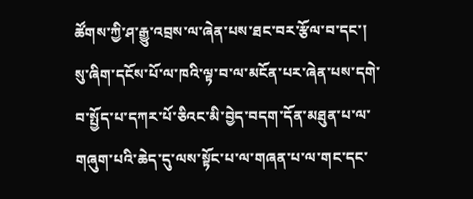ཚོགས་ཀྱི་ཤ་རྒྱུ་འབྲས་ལ་ཞེན་པས་ཐང་བར་རྩོལ་བ་དང་། སུ་ཞིག་དངོས་པོ་ལ་ཁའི་ལྟ་བ་ལ་མངོན་པར་ཞེན་པས་དགེ་བ་སྤྱོད་པ་དཀར་པོ་ཅིའང་མི་བྱེད་བདག་དོན་མཐུན་པ་ལ་གཞུག་པའི་ཆེད་དུ་ལས་སྟོང་པ་ལ་གཞན་པ་ལ་གང་དང་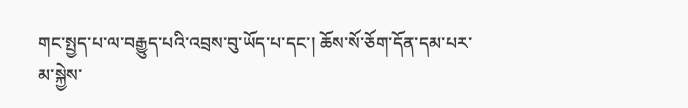གང་སྤྱད་པ་ལ་བརྒྱུད་པའི་འབྲས་བུ་ཡོད་པ་དང་། ཆོས་སོ་ཅོག་དོན་དམ་པར་མ་སྐྱེས་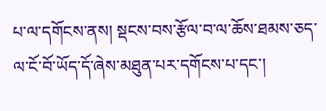པ་ལ་དགོངས་ནས། སྡངས་བས་རྩོལ་བ་ལ་ཆོས་ཐམས་ཅད་ལ་ངོ་བོ་ཡོད་དོ་ཞེས་མཐུན་པར་དགོངས་པ་དང་།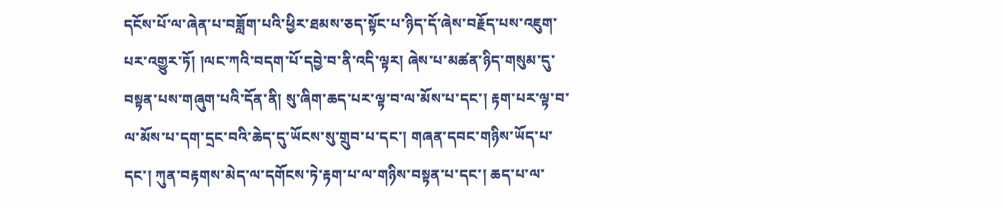དངོས་པོ་ལ་ཞེན་པ་བཟློག་པའི་ཕྱིར་ཐམས་ཅད་སྟོང་པ་ཉིད་དོ་ཞེས་བརྗོད་པས་འཇུག་པར་འགྱུར་ཏོ། །ལང་ཀའི་བདག་པོ་དབྱེ་བ་ནི་འདི་ལྟར། ཞེས་པ་མཚན་ཉིད་གསུམ་དུ་བསྟན་པས་གཞུག་པའི་དོན་ནི། སུ་ཞིག་ཆད་པར་ལྟ་བ་ལ་མོས་པ་དང་། རྟག་པར་ལྟ་བ་ལ་མོས་པ་དག་དྲང་བའི་ཆེད་དུ་ཡོངས་སུ་གྲུབ་པ་དང་། གཞན་དབང་གཉིས་ཡོད་པ་དང་། ཀུན་བརྟགས་མེད་ལ་དགོངས་ཏེ་རྟག་པ་ལ་གཉིས་བསྟན་པ་དང་། ཆད་པ་ལ་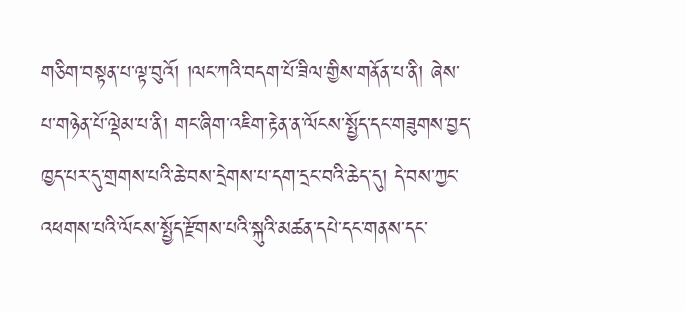གཅིག་བསྟན་པ་ལྟ་བུའོ། །ལང་ཀའི་བདག་པོ་ཟིལ་གྱིས་གནོན་པ་ནི། ཞེས་པ་གཉེན་པོ་ལྡེམ་པ་ནི། གང་ཞིག་འཇིག་རྟེན་ན་ལོངས་སྤྱོད་དང་གཟུགས་བྱད་ཁྱད་པར་དུ་གྲགས་པའི་ཆེ་བས་དྲེགས་པ་དག་དྲང་བའི་ཆེད་དུ། དེ་བས་ཀྱང་འཕགས་པའི་ལོངས་སྤྱོད་རྫོགས་པའི་སྐུའི་མཚན་དཔེ་དང་གནས་དང་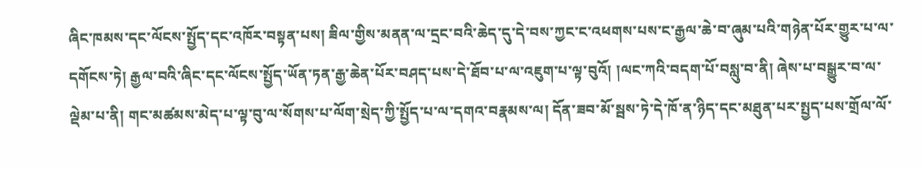ཞིང་ཁམས་དང་ལོངས་སྤྱོད་དང་འཁོར་བསྟན་པས། ཟིལ་གྱིས་མནན་ལ་དྲང་བའི་ཆེད་དུ་དེ་བས་ཀྱང་ང་འཕགས་པས་ང་རྒྱལ་ཆེ་བ་ཞུམ་པའི་གཉེན་པོར་གྱུར་པ་ལ་དགོངས་ཏེ། རྒྱལ་བའི་ཞིང་དང་ལོངས་སྤྱོད་ཡོན་ཏན་རྒྱ་ཆེན་པོར་བཤད་པས་དེ་ཐོབ་པ་ལ་འཇུག་པ་ལྟ་བུའོ། །ལང་ཀའི་བདག་པོ་བསླུ་བ་ནི། ཞེས་པ་བསྒྱུར་བ་ལ་ལྡེམ་པ་ནི། གང་མཚམས་མེད་པ་ལྟ་བུ་ལ་སོགས་པ་ལོག་སྲེད་ཀྱི་སྤྱོད་པ་ལ་དགའ་བརྣམས་ལ། དོན་ཟབ་མོ་སྦས་ཏེ་དེ་ཁོ་ན་ཉིད་དང་མཐུན་པར་སྤྱད་པས་གྲོལ་ལོ་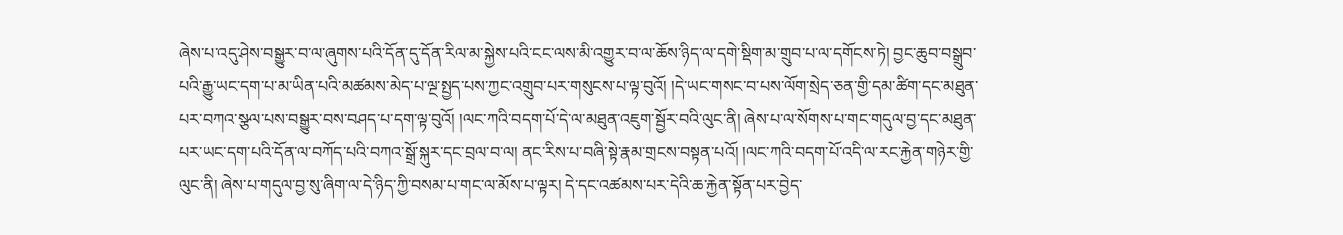ཞེས་པ་འདུ་ཤེས་བསྒྱུར་བ་ལ་ཞུགས་པའི་དོན་དུ་དོན་རིལ་མ་སྐྱེས་པའི་ངང་ལས་མི་འགྱུར་བ་ལ་ཆོས་ཉིད་ལ་དགེ་སྡིག་མ་གྲུབ་པ་ལ་དགོངས་ཏེ། བྱང་ཆུབ་བསྒྲུབ་པའི་རྒྱུ་ཡང་དག་པ་མ་ཡིན་པའི་མཚམས་མེད་པ་ལྔ་སྤྱད་པས་ཀྱང་འགྲུབ་པར་གསུངས་པ་ལྟ་བུའོ། །དེ་ཡང་གསང་བ་པས་ལོག་སྲེད་ཅན་གྱི་དམ་ཚིག་དང་མཐུན་པར་བཀའ་སྩལ་པས་བསྒྱུར་བས་བཤད་པ་དག་ལྟ་བུའོ། །ལང་ཀའི་བདག་པོ་དེ་ལ་མཐུན་འཇུག་སྦྱོར་བའི་ལུང་ནི། ཞེས་པ་ལ་སོགས་པ་གང་གདུལ་བྱ་དང་མཐུན་པར་ཡང་དག་པའི་དོན་ལ་བཀོད་པའི་བཀའ་སྒྲོ་སྐུར་དང་བྲལ་བ་ལ། ནང་རིས་པ་བཞི་སྟེ་རྣམ་གྲངས་བསྟན་པའོ། །ལང་ཀའི་བདག་པོ་འདི་ལ་རང་རྐྱེན་གཉེར་གྱི་ལུང་ནི། ཞེས་པ་གདུལ་བྱ་སུ་ཞིག་ལ་དེ་ཉིད་ཀྱི་བསམ་པ་གང་ལ་མོས་པ་ལྟར། དེ་དང་འཚམས་པར་དེའི་ཆ་རྐྱེན་སྟོན་པར་བྱེད་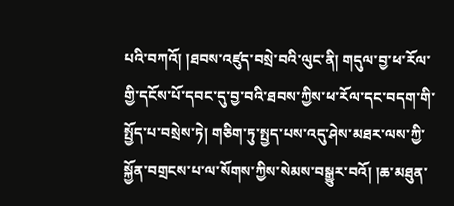པའི་བཀའོ། །ཐབས་འཛུད་བསྲེ་བའི་ལུང་ནི། གདུལ་བྱ་ཕ་རོལ་གྱི་དངོས་པོ་དབང་དུ་བྱ་བའི་ཐབས་ཀྱིས་ཕ་རོལ་དང་བདག་གི་སྤྱོད་པ་བསྲེས་ཏེ། གཅིག་ཏུ་སྤྱད་པས་འདུ་ཤེས་མཐར་ལས་ཀྱི་སྐྱོན་བགྲངས་པ་ལ་སོགས་ཀྱིས་སེམས་བསྒྱུར་བའོ། །ཆ་མཐུན་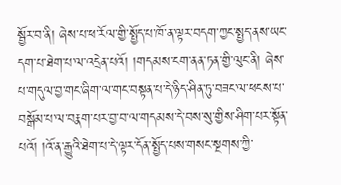སྦྱོར་བ་ནི། ཞེས་པ་ཕ་རོལ་གྱི་སྤྱོད་པ་ཁོ་ན་ལྟར་བདག་ཀྱང་སྤྱད་ནས་ཡང་དག་པ་ཐེག་པ་ལ་འདྲེན་པའོ། །གདམས་ངག་ནན་ཏན་གྱི་ལུང་ནི། ཞེས་པ་གདུལ་བྱ་གང་ཞིག་ལ་གང་བསྟན་པ་དེ་ཉིད་ཤིན་ཏུ་བཟང་ལ་ཕངས་པ་བསྒོམ་པ་ལ་བརྣག་པར་བྱ་བ་ལ་གདམས་དེ་བས་སུ་གྱིས་ཤིག་པར་སྟོན་པའོ། །འོ་ན་རྒྱུའི་ཐེག་པ་དེ་ལྟར་དོན་སྤྱོད་པས་གསང་སྔགས་ཀྱི་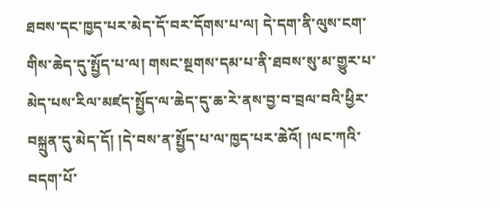ཐབས་དང་ཁྱད་པར་མེད་དོ་བར་དོགས་པ་ལ། དེ་དག་ནི་ལུས་ངག་གིས་ཆེད་དུ་སྤྱོད་པ་ལ། གསང་སྔགས་དམ་པ་ནི་ཐབས་སུ་མ་གྱུར་པ་མེད་པས་རིལ་མཛད་སྤྱོད་ལ་ཆེད་དུ་ཆ་རེ་ནས་བྱ་བ་བྲལ་བའི་ཕྱིར་བསྐྲུན་དུ་མེད་དོ། །དེ་བས་ན་སྤྱོད་པ་ལ་ཁྱད་པར་ཆེའོ། །ལང་ཀའི་བདག་པོ་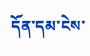དོན་དམ་ངེས་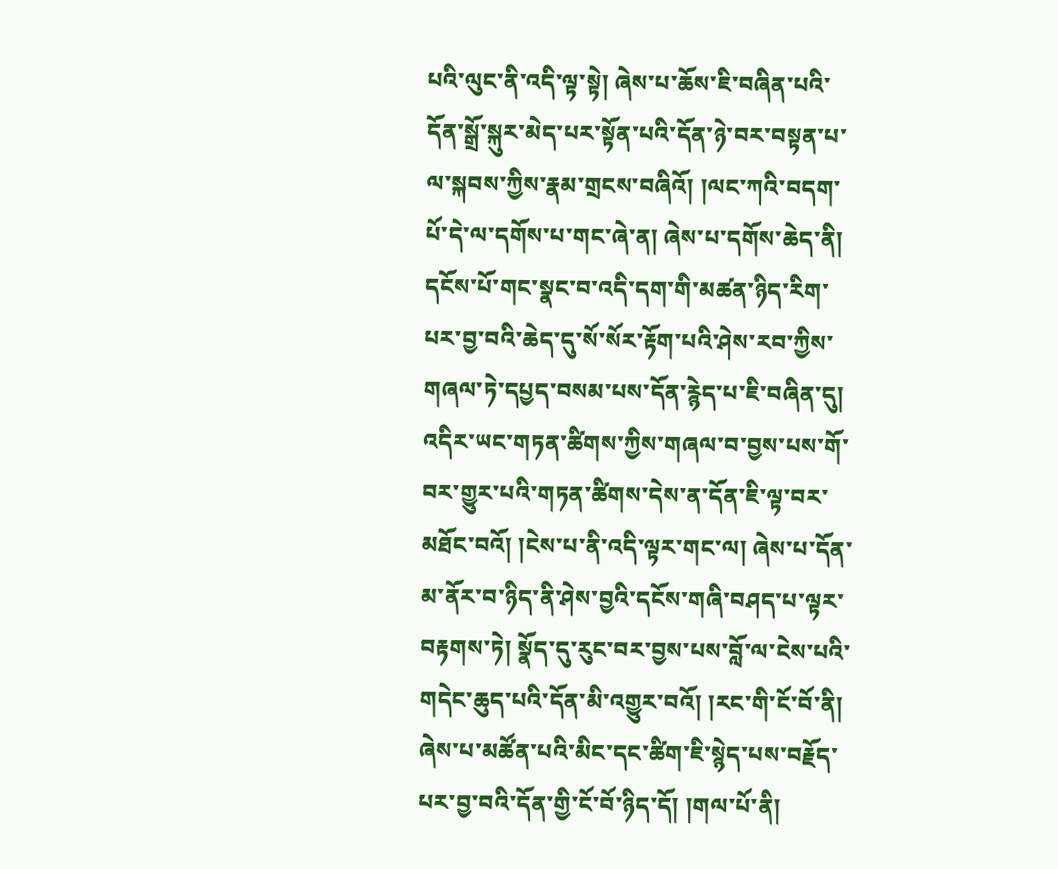པའི་ལུང་ནི་འདི་ལྟ་སྟེ། ཞེས་པ་ཆོས་ཇི་བཞིན་པའི་དོན་སྒྲོ་སྐུར་མེད་པར་སྟོན་པའི་དོན་ཉེ་བར་བསྟན་པ་ལ་སྐབས་ཀྱིས་རྣམ་གྲངས་བཞིའོ། །ལང་ཀའི་བདག་པོ་དེ་ལ་དགོས་པ་གང་ཞེ་ན། ཞེས་པ་དགོས་ཆེད་ནི། དངོས་པོ་གང་སྣང་བ་འདི་དག་གི་མཚན་ཉིད་རིག་པར་བྱ་བའི་ཆེད་དུ་སོ་སོར་རྟོག་པའི་ཤེས་རབ་ཀྱིས་གཞལ་ཏེ་དཔྱད་བསམ་པས་དོན་རྙེད་པ་ཇི་བཞིན་དུ། འདིར་ཡང་གཏན་ཚིགས་ཀྱིས་གཞལ་བ་བྱས་པས་གོ་བར་གྱུར་པའི་གཏན་ཚིགས་དེས་ན་དོན་ཇི་ལྟ་བར་མཐོང་བའོ། །ངེས་པ་ནི་འདི་ལྟར་གང་ལ། ཞེས་པ་དོན་མ་ནོར་བ་ཉིད་ནི་ཤེས་བྱའི་དངོས་གཞི་བཤད་པ་ལྟར་བརྟགས་ཏེ། སྣོད་དུ་རུང་བར་བྱས་པས་བློ་ལ་ངེས་པའི་གདེང་ཆུད་པའི་དོན་མི་འགྱུར་བའོ། །རང་གི་ངོ་བོ་ནི། ཞེས་པ་མཚོན་པའི་མིང་དང་ཚིག་ཇི་སྙེད་པས་བརྗོད་པར་བྱ་བའི་དོན་གྱི་ངོ་བོ་ཉིད་དོ། །གལ་པོ་ནི།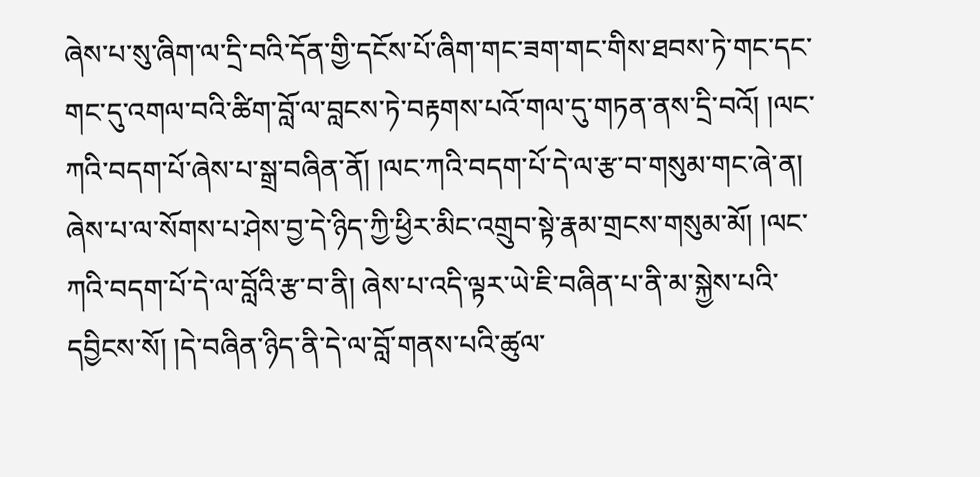ཞེས་པ་སུ་ཞིག་ལ་དྲི་བའི་དོན་གྱི་དངོས་པོ་ཞིག་གང་ཟག་གང་གིས་ཐབས་ཏེ་གང་དང་གང་དུ་འགལ་བའི་ཚིག་བློ་ལ་བླངས་ཏེ་བརྟགས་པའོ་གལ་དུ་གཏན་ནས་དྲི་བའོ། །ལང་ཀའི་བདག་པོ་ཞེས་པ་སྒྲ་བཞིན་ནོ། །ལང་ཀའི་བདག་པོ་དེ་ལ་རྩ་བ་གསུམ་གང་ཞེ་ན། ཞེས་པ་ལ་སོགས་པ་ཤེས་བྱ་དེ་ཉིད་ཀྱི་ཕྱིར་མིང་འགྲུབ་སྟེ་རྣམ་གྲངས་གསུམ་མོ། །ལང་ཀའི་བདག་པོ་དེ་ལ་བློའི་རྩ་བ་ནི། ཞེས་པ་འདི་ལྟར་ཡེ་ཇི་བཞིན་པ་ནི་མ་སྐྱེས་པའི་དབྱིངས་སོ། །དེ་བཞིན་ཉིད་ནི་དེ་ལ་བློ་གནས་པའི་ཚུལ་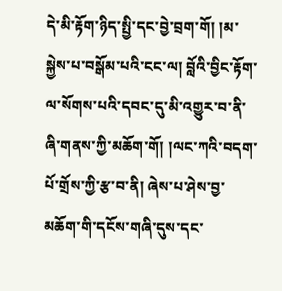དེ་མི་རྟོག་ཉིད་སྤྱི་དང་བྱེ་བྲག་གོ། །མ་སྐྱེས་པ་བསྒོམ་པའི་ངང་ལ། བློའི་བྱིང་རྟོག་ལ་སོགས་པའི་དབང་དུ་མི་འགྱུར་བ་ནི་ཞི་གནས་ཀྱི་མཆོག་གོ། །ལང་ཀའི་བདག་པོ་གྲོས་ཀྱི་རྩ་བ་ནི། ཞེས་པ་ཤེས་བྱ་མཆོག་གི་དངོས་གཞི་དུས་དང་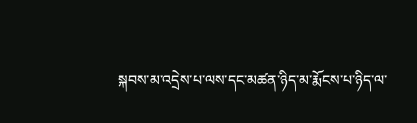སྐབས་མ་འདྲེས་པ་ལས་དང་མཚན་ཉིད་མ་རྨོངས་པ་ཉིད་ལ་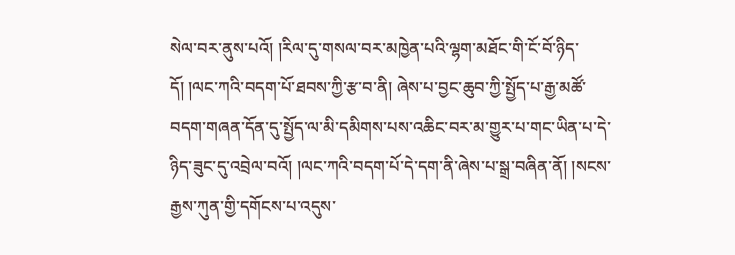སེལ་བར་ནུས་པའོ། །རིལ་དུ་གསལ་བར་མཁྱེན་པའི་ལྷག་མཐོང་གི་ངོ་བོ་ཉིད་དོ། །ལང་ཀའི་བདག་པོ་ཐབས་ཀྱི་རྩ་བ་ནི། ཞེས་པ་བྱང་ཆུབ་ཀྱི་སྤྱོད་པ་རྒྱ་མཚོ་བདག་གཞན་དོན་དུ་སྤྱོད་ལ་མི་དམིགས་པས་འཆིང་བར་མ་གྱུར་པ་གང་ཡིན་པ་དེ་ཉིད་ཟུང་དུ་འབྲེལ་བའོ། །ལང་ཀའི་བདག་པོ་དེ་དག་ནི་ཞེས་པ་སྒྲ་བཞིན་ནོ། །སངས་རྒྱས་ཀུན་གྱི་དགོངས་པ་འདུས་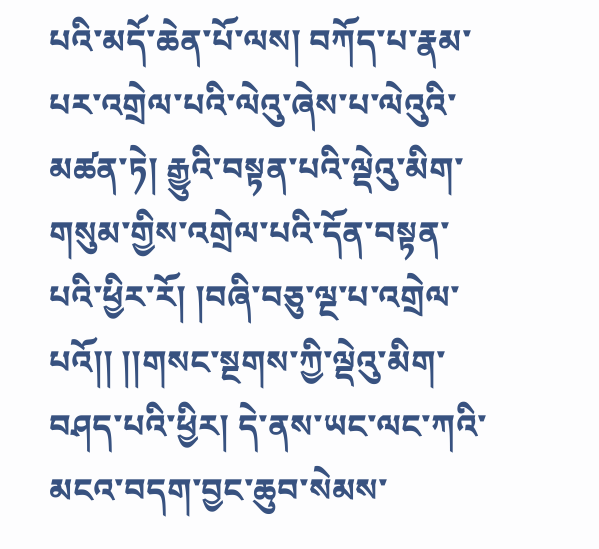པའི་མདོ་ཆེན་པོ་ལས། བཀོད་པ་རྣམ་པར་འགྲེལ་པའི་ལེའུ་ཞེས་པ་ལེའུའི་མཚན་ཏེ། རྒྱུའི་བསྟན་པའི་ལྡེའུ་མིག་གསུམ་གྱིས་འགྲེལ་པའི་དོན་བསྟན་པའི་ཕྱིར་རོ། །བཞི་བཅུ་ལྔ་པ་འགྲེལ་པའོ།། །།གསང་སྔགས་ཀྱི་ལྡེའུ་མིག་བཤད་པའི་ཕྱིར། དེ་ནས་ཡང་ལང་ཀའི་མངའ་བདག་བྱང་ཆུབ་སེམས་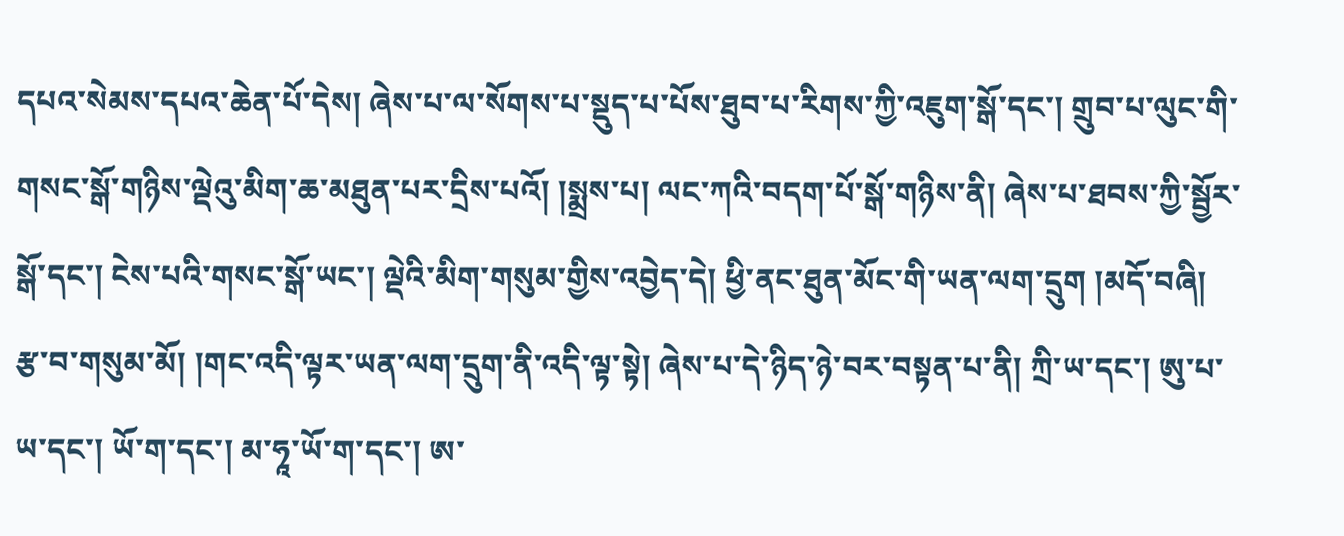དཔའ་སེམས་དཔའ་ཆེན་པོ་དེས། ཞེས་པ་ལ་སོགས་པ་སྡུད་པ་པོས་ཐུབ་པ་རིགས་ཀྱི་འཇུག་སྒོ་དང་། གྲུབ་པ་ལུང་གི་གསང་སྒོ་གཉིས་ལྡེའུ་མིག་ཆ་མཐུན་པར་དྲིས་པའོ། །སྨྲས་པ། ལང་ཀའི་བདག་པོ་སྒོ་གཉིས་ནི། ཞེས་པ་ཐབས་ཀྱི་སྦྱོར་སྒོ་དང་། ངེས་པའི་གསང་སྒོ་ཡང་། ལྡེའི་མིག་གསུམ་གྱིས་འབྱེད་དེ། ཕྱི་ནང་ཐུན་མོང་གི་ཡན་ལག་དྲུག །མདོ་བཞི། རྩ་བ་གསུམ་མོ། །གང་འདི་ལྟར་ཡན་ལག་དྲུག་ནི་འདི་ལྟ་སྟེ། ཞེས་པ་དེ་ཉིད་ཉེ་བར་བསྟན་པ་ནི། ཀྲི་ཡ་དང་། ཨུ་པ་ཡ་དང་། ཡོ་ག་དང་། མ་ཧཱ་ཡོ་ག་དང་། ཨ་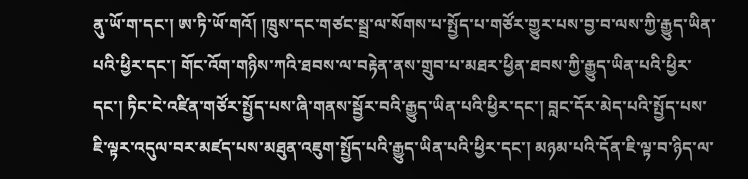ནུ་ཡོ་ག་དང་། ཨ་ཏི་ཡོ་གའོ། །ཁྲུས་དང་གཙང་སྦྲ་ལ་སོགས་པ་སྤྱོད་པ་གཙོར་གྱུར་པས་བྱ་བ་ལས་ཀྱི་རྒྱུད་ཡིན་པའི་ཕྱིར་དང་། གོང་འོག་གཉིས་ཀའི་ཐབས་ལ་བརྟེན་ནས་གྲུབ་པ་མཐར་ཕྱིན་ཐབས་ཀྱི་རྒྱུད་ཡིན་པའི་ཕྱིར་དང་། ཏིང་ངེ་འཛིན་གཙོར་སྤྱོད་པས་ཞི་གནས་སྦྱོར་བའི་རྒྱུད་ཡིན་པའི་ཕྱིར་དང་། བླང་དོར་མེད་པའི་སྤྱོད་པས་ཇི་ལྟར་འདུལ་བར་མཛད་པས་མཐུན་འཇུག་སྤྱོད་པའི་རྒྱུད་ཡིན་པའི་ཕྱིར་དང་། མཉམ་པའི་དོན་ཇི་ལྟ་བ་ཉིད་ལ་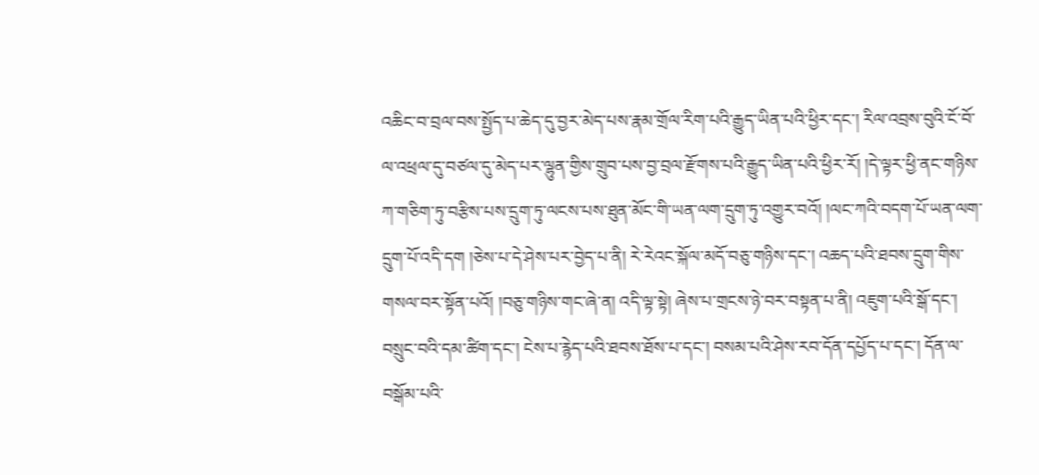འཆིང་བ་བྲལ་བས་སྤྱོད་པ་ཆེད་དུ་བྱར་མེད་པས་རྣམ་གྲོལ་རིག་པའི་རྒྱུད་ཡིན་པའི་ཕྱིར་དང་། རིལ་འབྲས་བུའི་ངོ་བོ་ལ་འཕྲལ་དུ་བཙལ་དུ་མེད་པར་ལྷུན་གྱིས་གྲུབ་པས་བྱ་བྲལ་རྫོགས་པའི་རྒྱུད་ཡིན་པའི་ཕྱིར་རོ། །དེ་ལྟར་ཕྱི་ནང་གཉིས་ཀ་གཅིག་ཏུ་བརྩིས་པས་དྲུག་ཏུ་ལངས་པས་ཐུན་མོང་གི་ཡན་ལག་དྲུག་ཏུ་འགྱུར་བའོ། །ལང་ཀའི་བདག་པོ་ཡན་ལག་དྲུག་པོ་འདི་དག །ཅེས་པ་དེ་ཤེས་པར་བྱེད་པ་ནི། རེ་རེའང་སྐོལ་མདོ་བཅུ་གཉིས་དང་། འཆད་པའི་ཐབས་དྲུག་གིས་གསལ་བར་སྟོན་པའོ། །བཅུ་གཉིས་གང་ཞེ་ན། འདི་ལྟ་སྟེ། ཞེས་པ་གྲངས་ཉེ་བར་བསྟན་པ་ནི། འཇུག་པའི་སྒོ་དང་། བསྲུང་བའི་དམ་ཚིག་དང་། ངེས་པ་རྙེད་པའི་ཐབས་ཐོས་པ་དང་། བསམ་པའི་ཤེས་རབ་དོན་དཔྱོད་པ་དང་། དོན་ལ་བསྒོམ་པའི་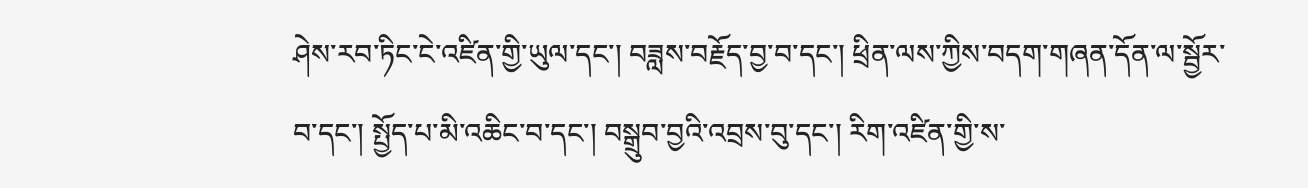ཤེས་རབ་ཏིང་ངེ་འཛིན་གྱི་ཡུལ་དང་། བཟླས་བརྗོད་བྱ་བ་དང་། ཕྲིན་ལས་ཀྱིས་བདག་གཞན་དོན་ལ་སྦྱོར་བ་དང་། སྤྱོད་པ་མི་འཆིང་བ་དང་། བསྒྲུབ་བྱའི་འབྲས་བུ་དང་། རིག་འཛིན་གྱི་ས་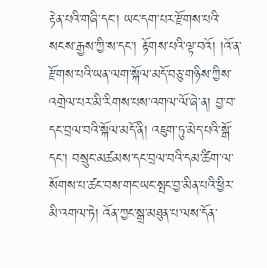རྟེན་པའི་གཞི་དང་། ཡང་དག་པར་རྫོགས་པའི་སངས་རྒྱས་ཀྱི་ས་དང་། རྟོགས་པའི་ལྟ་བའོ། །འོ་ན་རྫོགས་པའི་ཡན་ལག་སྐོལ་མདོ་བཅུ་གཉིས་ཀྱིས་འགྲེལ་པར་མི་རིགས་པས་འགལ་ལོ་ཞེ་ན། བྱ་བ་དང་བྲལ་བའི་སྐོལ་མདོ་ནི། འཇུག་ཏུ་མེད་པའི་སྒོ་དང་། བསྲུང་མཚམས་དང་བྲལ་བའི་དམ་ཚིག་ལ་སོགས་པ་ཚང་བས་གང་ཡང་སྤང་བྱ་མིན་པའི་ཕྱིར་མི་འགལ་ཏེ། འོན་ཀྱང་སྒྲ་མཐུན་པ་ལས་དོན་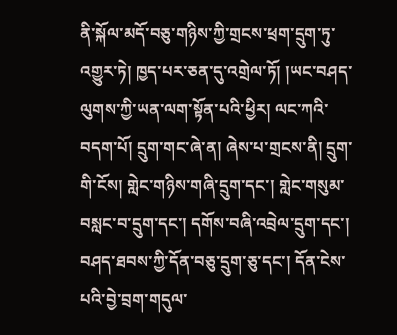ནི་སྐོལ་མདོ་བཅུ་གཉིས་ཀྱི་གྲངས་ཕྲག་དྲུག་ཏུ་འགྱུར་ཏེ། ཁྱད་པར་ཅན་དུ་འགྲེལ་ཏོ། །ཡང་བཤད་ལུགས་ཀྱི་ཡན་ལག་སྟོན་པའི་ཕྱིར། ལང་ཀའི་བདག་པོ། དྲུག་གང་ཞེ་ན། ཞེས་པ་གྲངས་ནི། དྲུག་གི་ངོས། གླེང་གཉིས་གཞི་དྲུག་དང་། གླེང་གསུམ་བསླང་བ་དྲུག་དང་། དགོས་བཞི་འབྲེལ་དྲུག་དང་། བཤད་ཐབས་ཀྱི་དོན་བཅུ་དྲུག་ཅུ་དང་། དོན་ངེས་པའི་བྱེ་བྲག་གདུལ་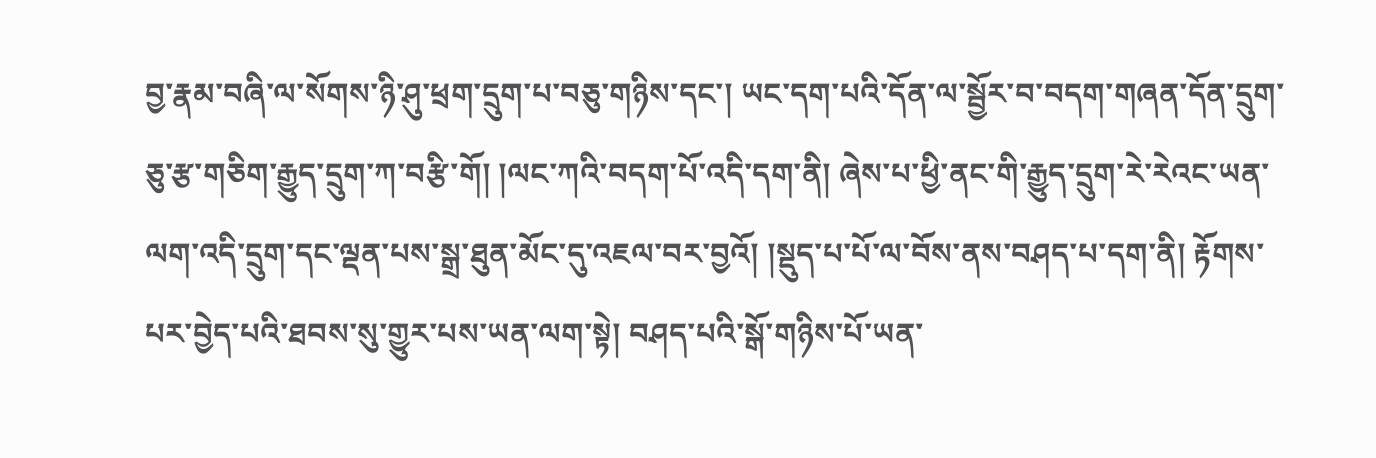བྱ་རྣམ་བཞི་ལ་སོགས་ཉི་ཤུ་ཕྲག་དྲུག་པ་བཅུ་གཉིས་དང་། ཡང་དག་པའི་དོན་ལ་སྦྱོར་བ་བདག་གཞན་དོན་དྲུག་ཅུ་རྩ་གཅིག་རྒྱུད་དྲུག་ཀ་བརྩི་གོ། །ལང་ཀའི་བདག་པོ་འདི་དག་ནི། ཞེས་པ་ཕྱི་ནང་གི་རྒྱུད་དྲུག་རེ་རེའང་ཡན་ལག་འདི་དྲུག་དང་ལྡན་པས་སྒྲ་ཐུན་མོང་དུ་འཇལ་བར་བྱའོ། །སྡུད་པ་པོ་ལ་བོས་ནས་བཤད་པ་དག་ནི། རྟོགས་པར་བྱེད་པའི་ཐབས་སུ་གྱུར་པས་ཡན་ལག་སྟེ། བཤད་པའི་སྒོ་གཉིས་པོ་ཡན་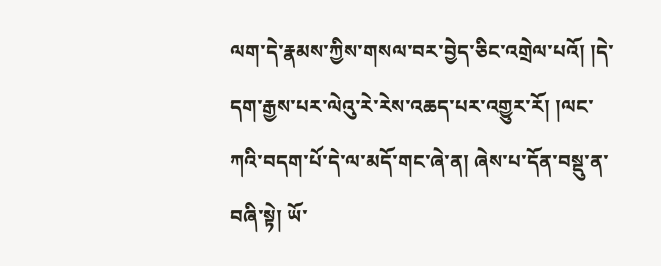ལག་དེ་རྣམས་ཀྱིས་གསལ་བར་བྱེད་ཅིང་འགྲེལ་པའོ། །དེ་དག་རྒྱས་པར་ལེའུ་རེ་རེས་འཆད་པར་འགྱུར་རོ། །ལང་ཀའི་བདག་པོ་དེ་ལ་མདོ་གང་ཞེ་ན། ཞེས་པ་དོན་བསྡུ་ན་བཞི་སྟེ། ཡོ་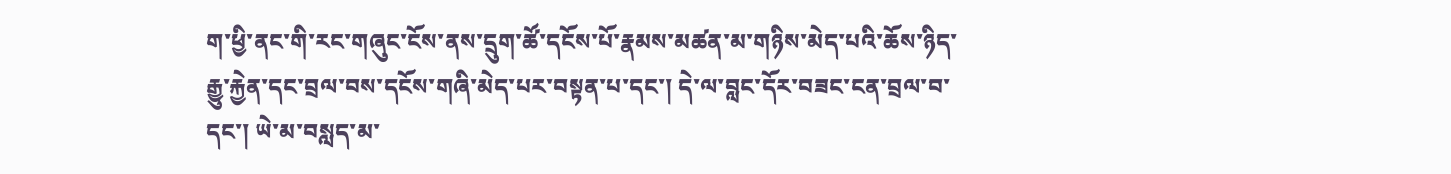ག་ཕྱི་ནང་གི་རང་གཞུང་ངོས་ནས་དྲུག་ཚོ་དངོས་པོ་རྣམས་མཚན་མ་གཉིས་མེད་པའི་ཆོས་ཉིད་རྒྱུ་རྐྱེན་དང་བྲལ་བས་དངོས་གཞི་མེད་པར་བསྟན་པ་དང་། དེ་ལ་བླང་དོར་བཟང་ངན་བྲལ་བ་དང་། ཡེ་མ་བསླད་མ་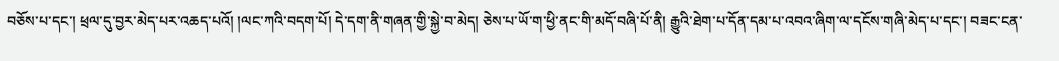བཅོས་པ་དང་། ཕྲལ་དུ་བྱར་མེད་པར་འཆད་པའོ། །ལང་ཀའི་བདག་པོ། དེ་དག་ནི་གཞན་གྱི་སྐྱེ་བ་མེད། ཅེས་པ་ཡོ་ག་ཕྱི་ནང་གི་མདོ་བཞི་པོ་ནི། རྒྱུའི་ཐེག་པ་དོན་དམ་པ་འབའ་ཞིག་ལ་དངོས་གཞི་མེད་པ་དང་། བཟང་ངན་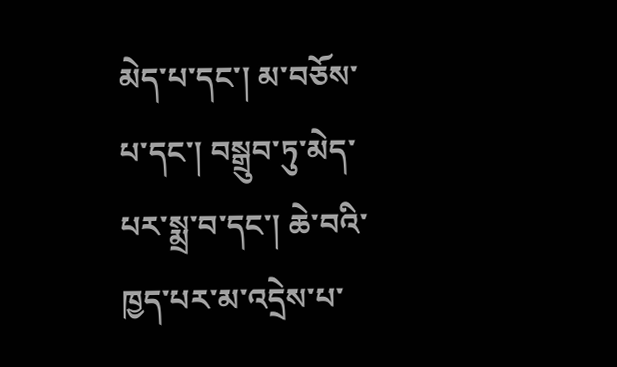མེད་པ་དང་། མ་བཅོས་པ་དང་། བསྒྲུབ་ཏུ་མེད་པར་སྨྲ་བ་དང་། ཆེ་བའི་ཁྱད་པར་མ་འདྲེས་པ་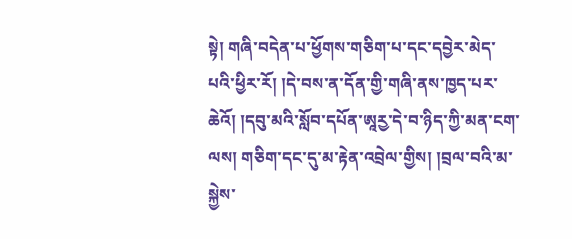སྟེ། གཞི་བདེན་པ་ཕྱོགས་གཅིག་པ་དང་དབྱེར་མེད་པའི་ཕྱིར་རོ། །དེ་བས་ན་དོན་གྱི་གཞི་ནས་ཁྱད་པར་ཆེའོ། །དབུ་མའི་སློབ་དཔོན་ཨཱརྱ་དེ་བ་ཉིད་ཀྱི་མན་ངག་ལས། གཅིག་དང་དུ་མ་རྟེན་འབྲེལ་གྱིས། །བྲལ་བའི་མ་སྐྱེས་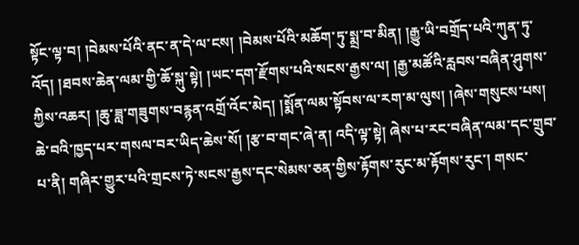སྟོང་ལྟ་བ། །བེམས་པོའི་ནང་ན་དེ་ལ་ངས། །བེམས་པོའི་མཆོག་ཏུ་སྨྲ་བ་མིན། །རྒྱུ་ཡི་བགྲོད་པའི་ཀུན་ཏུ་འོད། །ཐབས་ཆེན་ལམ་གྱི་ཆོ་སྐུ་སྟེ། །ཡང་དག་རྫོགས་པའི་སངས་རྒྱས་ལ། །རྒྱ་མཚོའི་རླབས་བཞིན་ཤུགས་ཀྱིས་འཆར། །ཆུ་ཟླ་གཟུགས་བརྙན་འགྲོ་འོང་མེད། །སྨོན་ལམ་སྟོབས་ལ་རག་མ་ལུས། །ཞེས་གསུངས་པས། ཆེ་བའི་ཁྱད་པར་གསལ་བར་ཡིད་ཆེས་སོ། །རྩ་བ་གང་ཞེ་ན། འདི་ལྟ་སྟེ། ཞེས་པ་རང་བཞིན་ལམ་དང་གྲུབ་པ་ནི། གཞིར་གྱུར་པའི་གྲངས་ཏེ་སངས་རྒྱས་དང་སེམས་ཅན་གྱིས་རྟོགས་རུང་མ་རྟོགས་རུང་། གསང་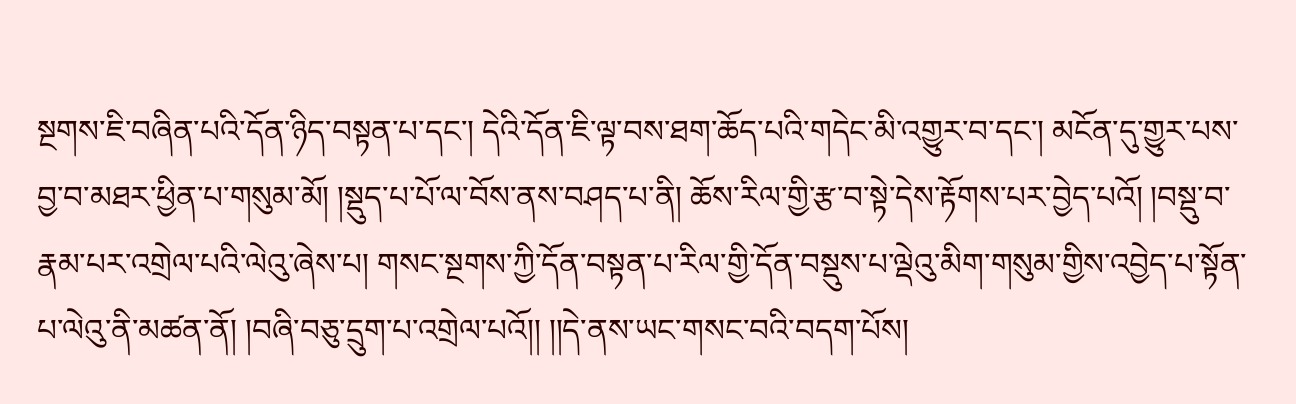སྔགས་ཇི་བཞིན་པའི་དོན་ཉིད་བསྟན་པ་དང་། དེའི་དོན་ཇི་ལྟ་བས་ཐག་ཆོད་པའི་གདེང་མི་འགྱུར་བ་དང་། མངོན་དུ་གྱུར་པས་བྱ་བ་མཐར་ཕྱིན་པ་གསུམ་མོ། །སྡུད་པ་པོ་ལ་བོས་ནས་བཤད་པ་ནི། ཆོས་རིལ་གྱི་རྩ་བ་སྟེ་དེས་རྟོགས་པར་བྱེད་པའོ། །བསྡུ་བ་རྣམ་པར་འགྲེལ་པའི་ལེའུ་ཞེས་པ། གསང་སྔགས་ཀྱི་དོན་བསྟན་པ་རིལ་གྱི་དོན་བསྡུས་པ་ལྡེའུ་མིག་གསུམ་གྱིས་འབྱེད་པ་སྟོན་པ་ལེའུ་ནི་མཚན་ནོ། །བཞི་བཅུ་དྲུག་པ་འགྲེལ་པའོ།། །།དེ་ནས་ཡང་གསང་བའི་བདག་པོས།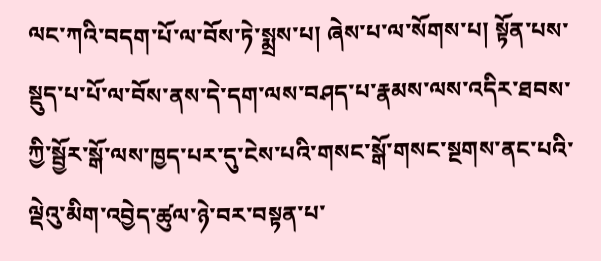ལང་ཀའི་བདག་པོ་ལ་བོས་ཏེ་སྨྲས་པ། ཞེས་པ་ལ་སོགས་པ། སྟོན་པས་སྡུད་པ་པོ་ལ་བོས་ནས་དེ་དག་ལས་བཤད་པ་རྣམས་ལས་འདིར་ཐབས་ཀྱི་སྦྱོར་སྒོ་ལས་ཁྱད་པར་དུ་ངེས་པའི་གསང་སྒོ་གསང་སྔགས་ནང་པའི་ལྡེའུ་མིག་འབྱེད་ཚུལ་ཉེ་བར་བསྟན་པ་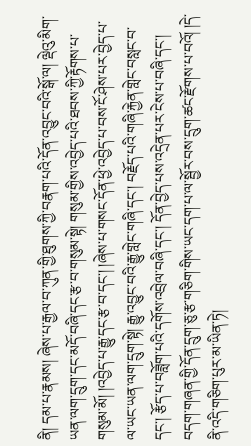ནི། དམ་པ་རྣམས། ཞེས་པ་རྒྱལ་བ་ཀུན་གྱི་ཐུགས་ཀྱི་བརྣག་པའི་དོན་འབྱུང་བའི་སྒོ་ལ། ལྡེའུ་མིག་ཡན་ལག་དྲུག་དང་མདོ་བཞི་དང་རྩ་བ་གསུམ་སྟེ། གསུམ་གྱིས་འབྱེད་པའི་ཐབས་ཀྱི་རྟོགས་པ་གསུམ་མོ། །འབྱེད་པ་རྒྱུ་དང་རྩ་བ་དང་། །ཞེས་པ་གསང་དོན་ཕྱེ་འབྱེད་པ་བས་ངོ་ཤེས་པར་བྱེད་པ་ལ་ཡང་ཡན་ལག་དྲུག་སྟེ། རྒྱུ་འབྱུང་བའི་རྒྱུ་གླེང་གཞི་དང་། བརྗོད་པའི་གཞི་རྐྱེན་གླེང་བསླང་བ་དང་། རྩོད་པ་བཟློག་པའི་དགོས་འབྲེལ་བཞི་དང་། དོན་བྱེད་པས་འདྲེན་པར་ངེས་པ་བཞི་དང་། བདག་གཞན་གྱི་དོན་དྲུག་ཅུ་རྩ་གཅིག་གིས་ཡང་དག་པ་ལ་སྦྱོར་བས་དྲུག་ཚང་རྫོགས་པ་བའོ། །དེ་ནི་འདི་གཅིག་པུར་མ་ཡིན་ཏེ།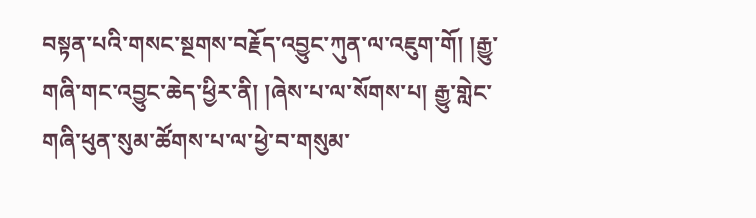བསྟན་པའི་གསང་སྔགས་བརྗོད་འབྱུང་ཀུན་ལ་འཇུག་གོ། །རྒྱུ་གཞི་གང་འབྱུང་ཆེད་ཕྱིར་ནི། །ཞེས་པ་ལ་སོགས་པ། རྒྱུ་གླེང་གཞི་ཕུན་སུམ་ཚོགས་པ་ལ་ཕྱེ་བ་གསུམ་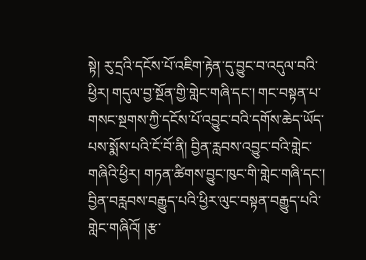སྟེ། རུ་དྲའི་དངོས་པོ་འཇིག་རྟེན་དུ་བྱུང་བ་འདུལ་བའི་ཕྱིར། གདུལ་བྱ་སྔོན་གྱི་གླེང་གཞི་དང་། གང་བསྟན་པ་གསང་སྔགས་ཀྱི་དངོས་པོ་འབྱུང་བའི་དགོས་ཆེད་ཡོད་པས་སྨོས་པའི་ངོ་བོ་ནི། བྱིན་རླབས་འབྱུང་བའི་གླེང་གཞིའི་ཕྱིར། གཏན་ཚིགས་བྱུང་ཁུང་གི་གླེང་གཞི་དང་། བྱིན་བརླབས་བརྒྱུད་པའི་ཕྱིར་ལུང་བསྟན་བརྒྱུད་པའི་གླེང་གཞིའོ། །རྩ་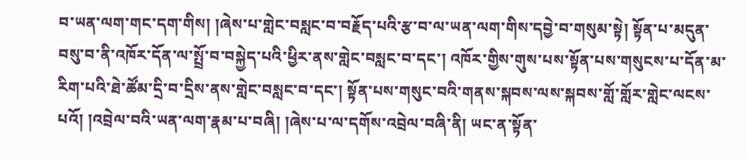བ་ཡན་ལག་གང་དག་གིས། །ཞེས་པ་གླེང་བསླང་བ་བརྗོད་པའི་རྩ་བ་ལ་ཡན་ལག་གིས་དབྱེ་བ་གསུམ་སྟེ། སྟོན་པ་མདུན་བསུ་བ་ནི་འཁོར་དོན་ལ་སྤྲོ་བ་བསྐྱེད་པའི་ཕྱིར་ནས་གླེང་བསླང་བ་དང་། འཁོར་གྱིས་གུས་པས་སྟོན་པས་གསུངས་པ་དོན་མ་རིག་པའི་ཐེ་ཚོམ་དྲི་བ་དྲིས་ནས་གླེང་བསླང་བ་དང་། སྟོན་པས་གསུང་བའི་གནས་སྐབས་ལས་སྐབས་གློ་གློར་གླེང་ལངས་པའོ། །འབྲེལ་བའི་ཡན་ལག་རྣམ་པ་བཞི། །ཞེས་པ་ལ་དགོས་འབྲེལ་བཞི་ནི། ཡང་ན་སྟོན་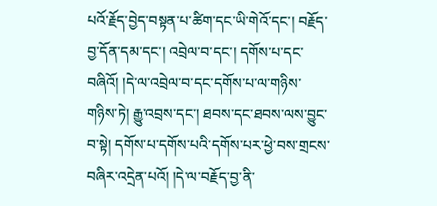པའོ་རྗོད་བྱེད་བསྟན་པ་ཚིག་དང་ཡི་གེའོ་དང་། བརྗོད་བྱ་དོན་དམ་དང་། འབྲེལ་བ་དང་། དགོས་པ་དང་བཞིའོ། །དེ་ལ་འབྲེལ་བ་དང་དགོས་པ་ལ་གཉིས་གཉིས་ཏེ། རྒྱུ་འབྲས་དང་། ཐབས་དང་ཐབས་ལས་བྱུང་བ་སྟེ། དགོས་པ་དགོས་པའི་དགོས་པར་ཕྱེ་བས་གྲངས་བཞིར་འདྲེན་པའོ། །དེ་ལ་བརྗོད་བྱ་ནི་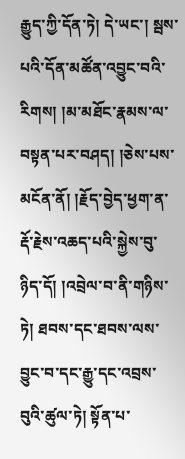རྒྱུད་ཀྱི་དོན་ཏེ། དེ་ཡང་། སྦས་པའི་དོན་མཚོན་འབྱུང་བའི་རིགས། །མ་མཐོང་རྣམས་ལ་བསྟན་པར་བཤད། །ཅེས་པས་མངོན་ནོ། །རྗོད་བྱེད་ཕྱག་ན་རྡོ་རྗེས་འཆད་པའི་སྐྱེས་བུ་ཉིད་དོ། །འབྲེལ་བ་ནི་གཉིས་ཏེ། ཐབས་དང་ཐབས་ལས་བྱུང་བ་དང་རྒྱུ་དང་འབྲས་བུའི་ཚུལ་ཏེ། སྟོན་པ་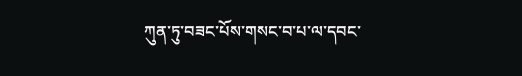ཀུན་ཏུ་བཟང་པོས་གསང་བ་པ་ལ་དབང་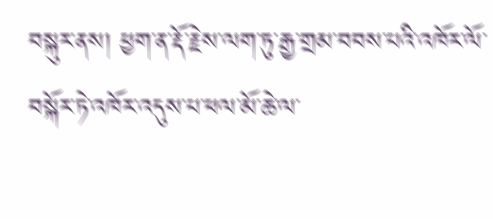བསྐུར་ནས། ཕྱག་ན་རྡོ་རྗེས་ལག་ཏུ་རྒྱ་གྲམ་བབས་པའི་འཁོར་ལོ་བསྐོར་ཏེ་འཁོར་འདུས་པ་ཕལ་མོ་ཆེ་ལ་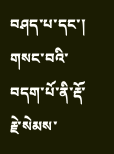བཤད་པ་དང་། གསང་བའི་བདག་པོ་ནི་རྡོ་རྗེ་སེམས་